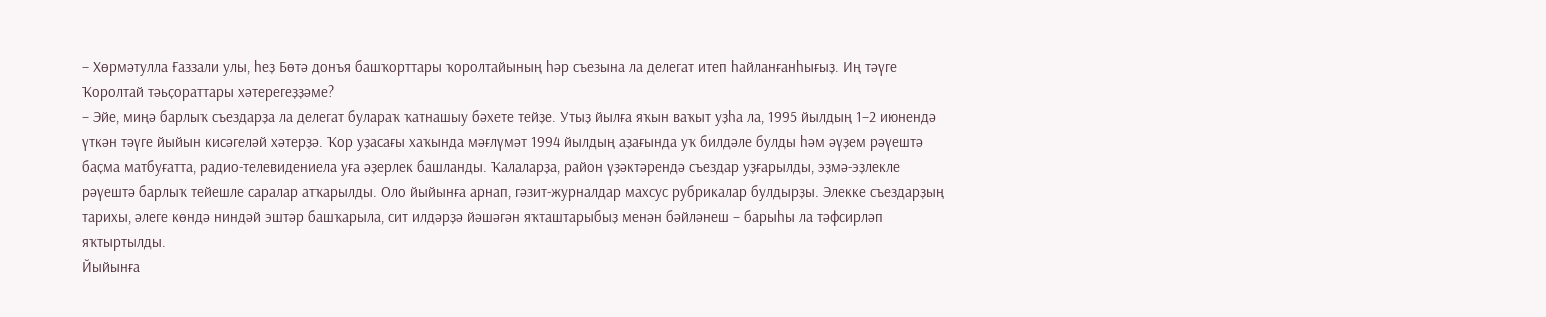– Хөрмәтулла Ғаззали улы, һеҙ Бөтә донъя башҡорттары ҡоролтайының һәр съезына ла делегат итеп һайланғанһығыҙ. Иң тәүге Ҡоролтай тәьҫораттары хәтерегеҙҙәме?
– Эйе, миңә барлыҡ съездарҙа ла делегат булараҡ ҡатнашыу бәхете тейҙе. Утыҙ йылға яҡын ваҡыт уҙһа ла, 1995 йылдың 1–2 июнендә үткән тәүге йыйын кисәгеләй хәтерҙә. Ҡор уҙасағы хаҡында мәғлүмәт 1994 йылдың аҙағында уҡ билдәле булды һәм әүҙем рәүештә баҫма матбуғатта, радио-телевидениела уға әҙерлек башланды. Ҡалаларҙа, район үҙәктәрендә съездар уҙғарылды, эҙмә-эҙлекле рәүештә барлыҡ тейешле саралар атҡарылды. Оло йыйынға арнап, гәзит-журналдар махсус рубрикалар булдырҙы. Элекке съездарҙың тарихы, әлеге көндә ниндәй эштәр башҡарыла, сит илдәрҙә йәшәгән яҡташтарыбыҙ менән бәйләнеш – барыһы ла тәфсирләп яҡтыртылды.
Йыйынға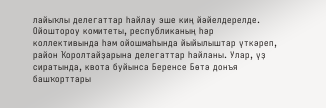лайыҡлы делегаттар һайлау эше киң йәйелдерелде. Ойоштороу комитеты, республиканың һәр коллективында һәм ойошмаһында йыйылыштар үткәреп, район Ҡоролтайҙарына делегаттар һайланы. Улар, үҙ сиратында, квота буйынса Беренсе Бөтә донъя башҡорттары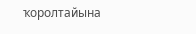ҡоролтайына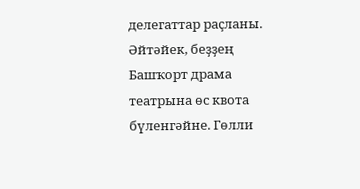делегаттар раҫланы. Әйтәйек, беҙҙең Башҡорт драма театрына өс квота бүленгәйне. Гөлли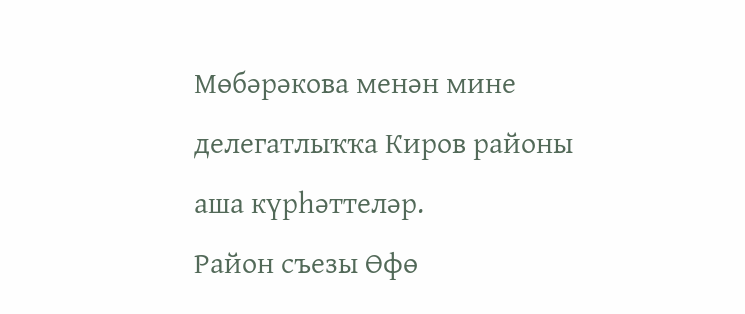Мөбәрәкова менән мине делегатлыҡҡа Киров районы аша күрһәттеләр.
Район съезы Өфө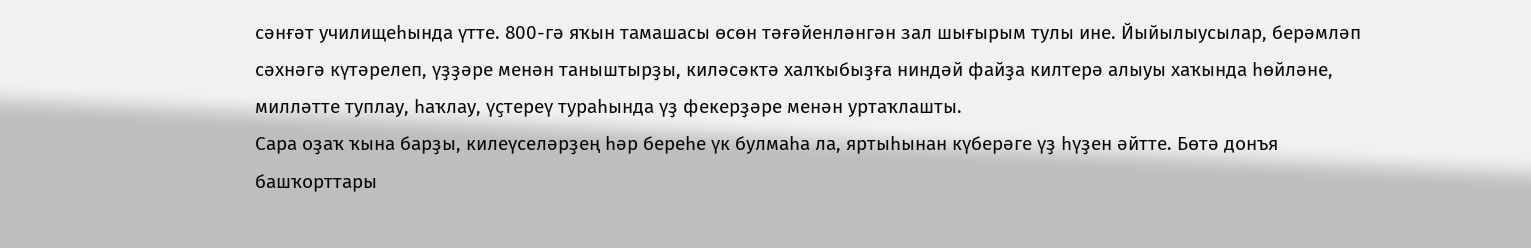сәнғәт училищеһында үтте. 800-гә яҡын тамашасы өсөн тәғәйенләнгән зал шығырым тулы ине. Йыйылыусылар, берәмләп сәхнәгә күтәрелеп, үҙҙәре менән таныштырҙы, киләсәктә халҡыбыҙға ниндәй файҙа килтерә алыуы хаҡында һөйләне, милләтте туплау, һаҡлау, үҫтереү тураһында үҙ фекерҙәре менән уртаҡлашты.
Сара оҙаҡ ҡына барҙы, килеүселәрҙең һәр береһе үк булмаһа ла, яртыһынан күберәге үҙ һүҙен әйтте. Бөтә донъя башҡорттары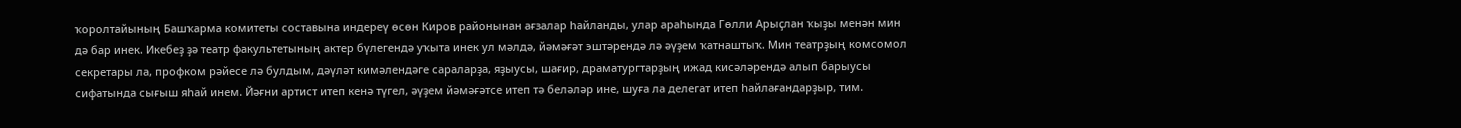ҡоролтайының Башҡарма комитеты составына индереү өсөн Киров районынан ағзалар һайланды, улар араһында Гөлли Арыҫлан ҡыҙы менән мин дә бар инек. Икебеҙ ҙә театр факультетының актер бүлегендә уҡыта инек ул мәлдә, йәмәғәт эштәрендә лә әүҙем ҡатнаштыҡ. Мин театрҙың комсомол секретары ла, профком рәйесе лә булдым, дәүләт кимәлендәге сараларҙа, яҙыусы, шағир, драматургтарҙың ижад кисәләрендә алып барыусы сифатында сығыш яһай инем. Йәғни артист итеп кенә түгел, әүҙем йәмәғәтсе итеп тә беләләр ине, шуға ла делегат итеп һайлағандарҙыр, тим.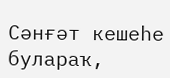Сәнғәт кешеһе булараҡ,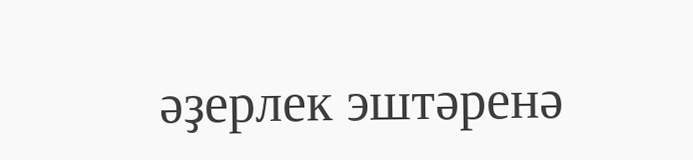әҙерлек эштәренә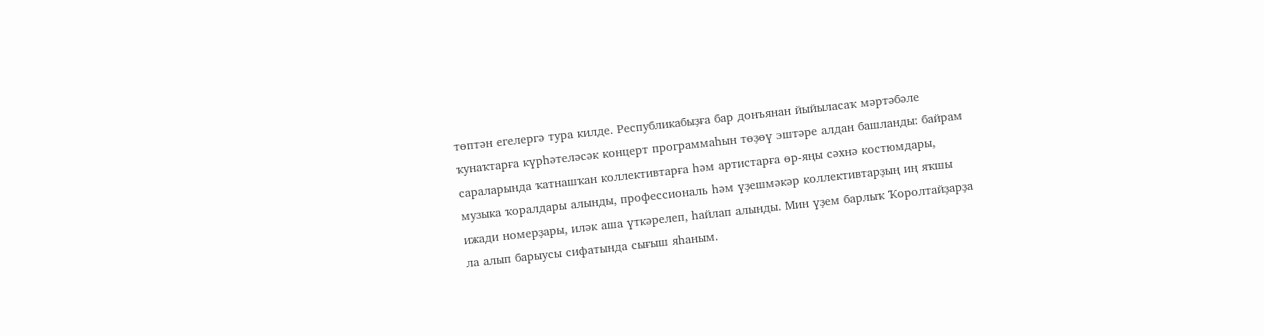төптән егелергә тура килде. Республикабыҙға бар донъянан йыйыласаҡ мәртәбәле ҡунаҡтарға күрһәтеләсәк концерт программаһын төҙөү эштәре алдан башланды: байрам сараларында ҡатнашҡан коллективтарға һәм артистарға өр-яңы сәхнә костюмдары, музыка ҡоралдары алынды, профессиональ һәм үҙешмәкәр коллективтарҙың иң яҡшы ижади номерҙары, иләк аша үткәрелеп, һайлап алынды. Мин үҙем барлыҡ Ҡоролтайҙарҙа ла алып барыусы сифатында сығыш яһаным.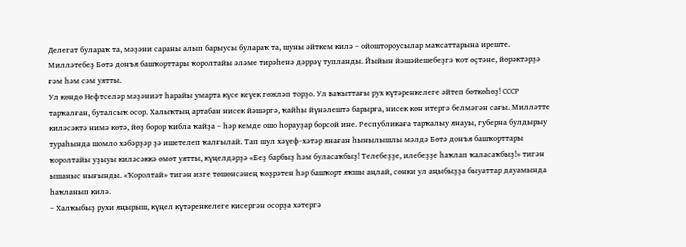Делегат булараҡ та, мәҙәни сараны алып барыусы булараҡ та, шуны әйткем килә – ойоштороусылар маҡсаттарына иреште. Милләтебеҙ Бөтә донъя башҡорттары ҡоролтайы әләме тирәһенә дәррәү тупланды. Йыйын йәшәйешебеҙгә ҡот өҫтәне, йөрәктәрҙә ғәм һәм сәм уятты.
Ул көндө Нефтселәр мәҙәниәт һарайы умарта күсе кеүек гөжләп торҙо. Ул ваҡыттағы рух күтәренкелеге әйтеп бөткөһөҙ! СССР тарҡалған, буталсыҡ осор. Халыҡтың артабан нисек йәшәргә, ҡайһы йүнәлештә барырға, нисек көн итергә белмәгән сағы. Милләтте киләсәктә нимә көтә, йөҙ борор ҡибла ҡайҙа – һәр кемде ошо һорауҙар борсой ине. Республикаға тарҡалыу янауы, губерна булдырыу тураһында шомло хәбәрҙәр ҙә ишетелеп ҡалғылай. Тап шул хәүеф-хәтәр янаған һынылышлы мәлдә Бөтә донъя башҡорттары ҡоролтайы уҙыуы киләсәккә өмөт уятты, күңелдәрҙә «Беҙ барбыҙ һәм буласаҡбыҙ! Телебеҙҙе, илебеҙҙе һаҡлап ҡаласаҡбыҙ!» тигән ышаныс нығынды. «Ҡоролтай» тигән изге төшөнсәнең ҡөҙрәтен һәр башҡорт яҡшы аңлай, сөнки ул аңыбыҙҙа быуаттар дауамында һаҡланып килә.
– Халҡыбыҙ рухи яңырыш, күңел күтәренкелеге кисергән осорҙа хәтергә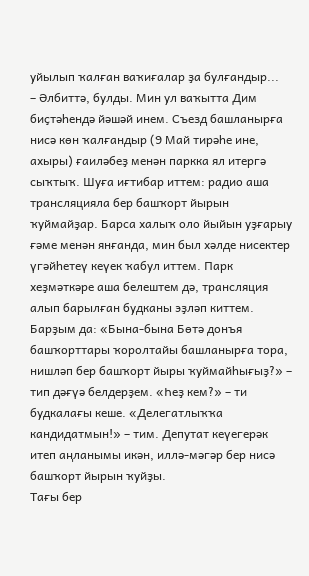уйылып ҡалған ваҡиғалар ҙа булғандыр...
– Әлбиттә, булды. Мин ул ваҡытта Дим биҫтәһендә йәшәй инем. Съезд башланырға нисә көн ҡалғандыр (9 Май тирәһе ине, ахыры) ғаиләбеҙ менән паркка ял итергә сыҡтыҡ. Шуға иғтибар иттем: радио аша трансляцияла бер башҡорт йырын ҡуймайҙар. Барса халыҡ оло йыйын уҙғарыу ғәме менән янғанда, мин был хәлде нисектер үгәйһетеү кеүек ҡабул иттем. Парк хеҙмәткәре аша белештем дә, трансляция алып барылған будканы эҙләп киттем. Барҙым да: «Бына-бына Бөтә донъя башҡорттары ҡоролтайы башланырға тора, нишләп бер башҡорт йыры ҡуймайһығыҙ?» – тип дәғүә белдерҙем. «Һеҙ кем?» – ти будкалағы кеше. «Делегатлыҡҡа кандидатмын!» – тим. Депутат кеүегерәк итеп аңланымы икән, иллә-мәгәр бер нисә башҡорт йырын ҡуйҙы.
Тағы бер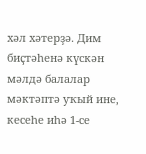хәл хәтерҙә. Дим биҫтәһенә күскән мәлдә балалар мәктәптә уҡый ине, кесеһе иһә 1-се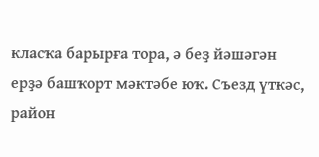класҡа барырға тора, ә беҙ йәшәгән ерҙә башҡорт мәктәбе юҡ. Съезд үткәс, район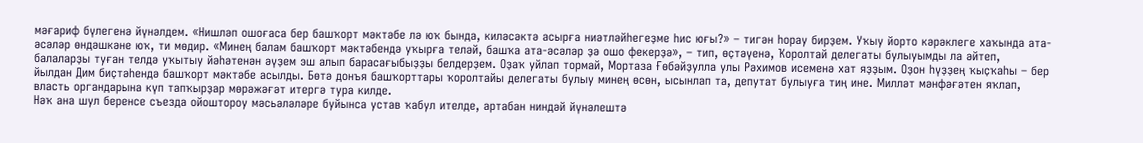мәғариф бүлегенә йүнәлдем. «Нишләп ошоғаса бер башҡорт мәктәбе лә юҡ бында, киләсәктә асырға ниәтләйһегеҙме һис юғы?» – тигән һорау бирҙем. Уҡыу йорто кәрәклеге хаҡында ата-әсәләр өндәшкәне юҡ, ти мөдир. «Минең балам башҡорт мәктәбендә уҡырға теләй, башҡа ата-әсәләр ҙә ошо фекерҙә», – тип, өҫтәүенә, Ҡоролтай делегаты булыуымды ла әйтеп, балаларҙы туған телдә уҡытыу йәһәтенән әүҙем эш алып барасағыбыҙҙы белдерҙем. Оҙаҡ уйлап тормай, Мортаза Ғөбәйҙулла улы Рәхимов исеменә хат яҙҙым. Оҙон һүҙҙең ҡыҫҡаһы – бер йылдан Дим биҫтәһендә башҡорт мәктәбе асылды. Бөтә донъя башҡорттары ҡоролтайы делегаты булыу минең өсөн, ысынлап та, депутат булыуға тиң ине. Милләт мәнфәғәтен яҡлап, власть органдарына күп тапҡырҙар мөрәжәғәт итергә тура килде.
Нәҡ ана шул беренсе съезда ойоштороу мәсьәләләре буйынса устав ҡабул ителде, артабан ниндәй йүнәлештә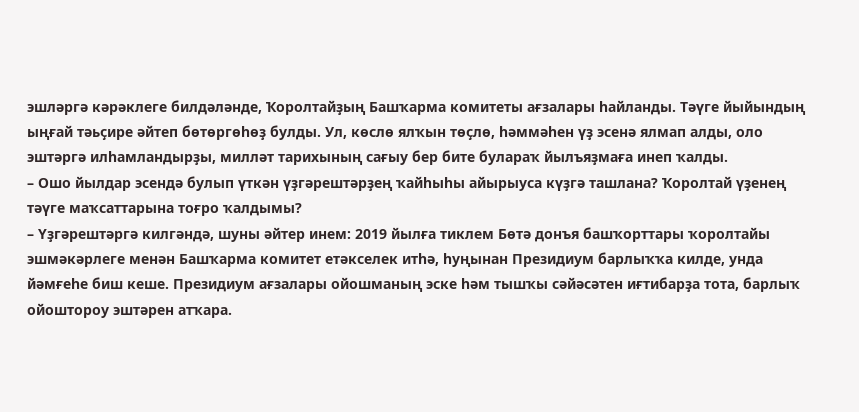эшләргә кәрәклеге билдәләнде, Ҡоролтайҙың Башҡарма комитеты ағзалары һайланды. Тәүге йыйындың ыңғай тәьҫире әйтеп бөтөргөһөҙ булды. Ул, көслө ялҡын төҫлө, һәммәһен үҙ эсенә ялмап алды, оло эштәргә илһамландырҙы, милләт тарихының сағыу бер бите булараҡ йылъяҙмаға инеп ҡалды.
– Ошо йылдар эсендә булып үткән үҙгәрештәрҙең ҡайһыһы айырыуса күҙгә ташлана? Ҡоролтай үҙенең тәүге маҡсаттарына тоғро ҡалдымы?
– Үҙгәрештәргә килгәндә, шуны әйтер инем: 2019 йылға тиклем Бөтә донъя башҡорттары ҡоролтайы эшмәкәрлеге менән Башҡарма комитет етәкселек итһә, һуңынан Президиум барлыҡҡа килде, унда йәмғеһе биш кеше. Президиум ағзалары ойошманың эске һәм тышҡы сәйәсәтен иғтибарҙа тота, барлыҡ ойоштороу эштәрен атҡара.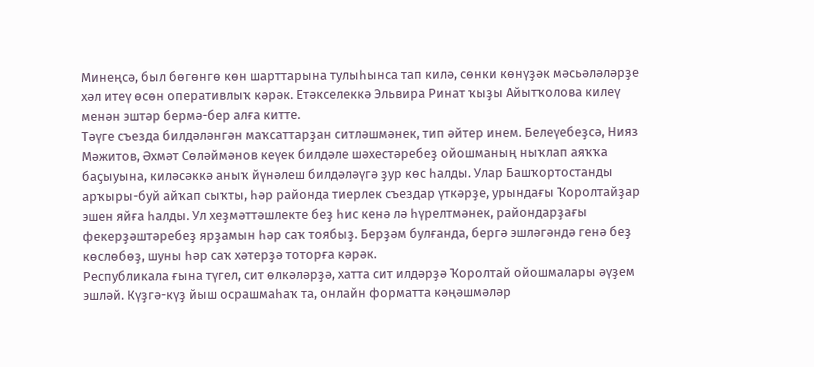Минеңсә, был бөгөнгө көн шарттарына тулыһынса тап килә, сөнки көнүҙәк мәсьәләләрҙе хәл итеү өсөн оперативлыҡ кәрәк. Етәкселеккә Эльвира Ринат ҡыҙы Айытҡолова килеү менән эштәр бермә-бер алға китте.
Тәүге съезда билдәләнгән маҡсаттарҙан ситләшмәнек, тип әйтер инем. Белеүебеҙсә, Нияз Мәжитов, Әхмәт Сөләймәнов кеүек билдәле шәхестәребеҙ ойошманың ныҡлап аяҡҡа баҫыуына, киләсәккә аныҡ йүнәлеш билдәләүгә ҙур көс һалды. Улар Башҡортостанды арҡыры-буй айҡап сыҡты, һәр районда тиерлек съездар үткәрҙе, урындағы Ҡоролтайҙар эшен яйға һалды. Ул хеҙмәттәшлекте беҙ һис кенә лә һүрелтмәнек, райондарҙағы фекерҙәштәребеҙ ярҙамын һәр саҡ тоябыҙ. Берҙәм булғанда, бергә эшләгәндә генә беҙ көслөбөҙ, шуны һәр саҡ хәтерҙә тоторға кәрәк.
Республикала ғына түгел, сит өлкәләрҙә, хатта сит илдәрҙә Ҡоролтай ойошмалары әүҙем эшләй. Күҙгә-күҙ йыш осрашмаһаҡ та, онлайн форматта кәңәшмәләр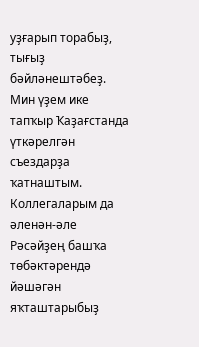уҙғарып торабыҙ, тығыҙ бәйләнештәбеҙ. Мин үҙем ике тапҡыр Ҡаҙағстанда үткәрелгән съездарҙа ҡатнаштым. Коллегаларым да әленән-әле Рәсәйҙең башҡа төбәктәрендә йәшәгән яҡташтарыбыҙ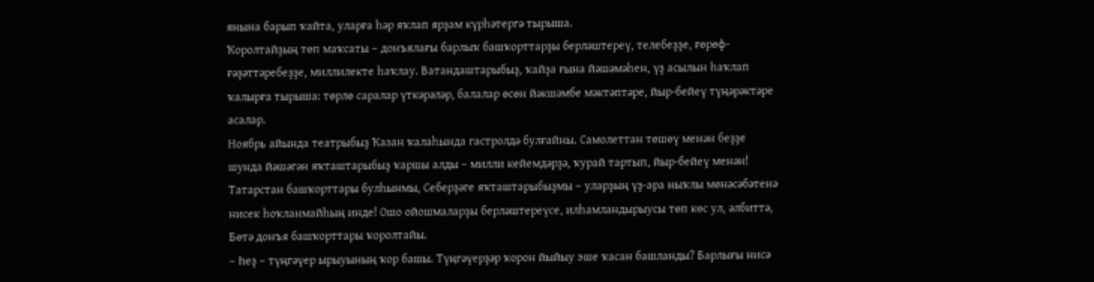янына барып ҡайта, уларға һәр яҡлап ярҙам күрһәтергә тырыша.
Ҡоролтайҙың төп маҡсаты – донъялағы барлыҡ башҡорттарҙы берләштереү, телебеҙҙе, ғөрөф-ғәҙәттәребеҙҙе, миллилекте һаҡлау. Ватандаштарыбыҙ, ҡайҙа ғына йәшәмәһен, үҙ асылын һаҡлап ҡалырға тырыша: төрлө саралар үткәрәләр, балалар өсөн йәкшәмбе мәктәптәре, йыр-бейеү түңәрәктәре асалар.
Ноябрь айында театрыбыҙ Ҡазан ҡалаһында гастролдә булғайны. Самолеттан төшөү менән беҙҙе шунда йәшәгән яҡташтарыбыҙ ҡаршы алды – милли кейемдәрҙә, ҡурай тартып, йыр-бейеү менән! Татарстан башҡорттары булһынмы, Себерҙәге яҡташтарыбыҙмы – уларҙың үҙ-ара ныҡлы мөнәсәбәтенә нисек һоҡланмайһың инде! Ошо ойошмаларҙы берләштереүсе, илһамландырыусы төп көс ул, әлбиттә, Бөтә донъя башҡорттары ҡоролтайы.
– Һеҙ – түңгәүер ырыуының ҡор башы. Түңгәүерҙәр ҡорон йыйыу эше ҡасан башланды? Барлығы нисә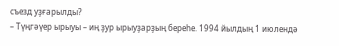съезд уҙғарылды?
– Түңгәүер ырыуы – иң ҙур ырыуҙарҙың береһе. 1994 йылдың 1 июлендә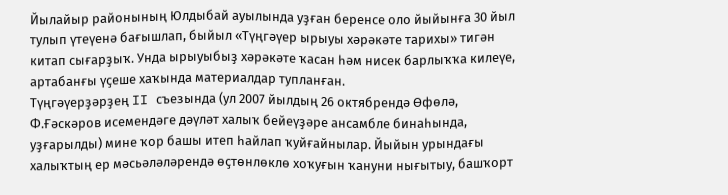Йылайыр районының Юлдыбай ауылында уҙған беренсе оло йыйынға 30 йыл тулып үтеүенә бағышлап, быйыл «Түңгәүер ырыуы хәрәкәте тарихы» тигән китап сығарҙыҡ. Унда ырыуыбыҙ хәрәкәте ҡасан һәм нисек барлыҡҡа килеүе, артабанғы үҫеше хаҡында материалдар тупланған.
Түңгәүерҙәрҙең II съезында (ул 2007 йылдың 26 октябрендә Өфөлә, Ф.Ғәскәров исемендәге дәүләт халыҡ бейеүҙәре ансамбле бинаһында, уҙғарылды) мине ҡор башы итеп һайлап ҡуйғайнылар. Йыйын урындағы халыҡтың ер мәсьәләләрендә өҫтөнлөклө хоҡуғын ҡануни нығытыу, башҡорт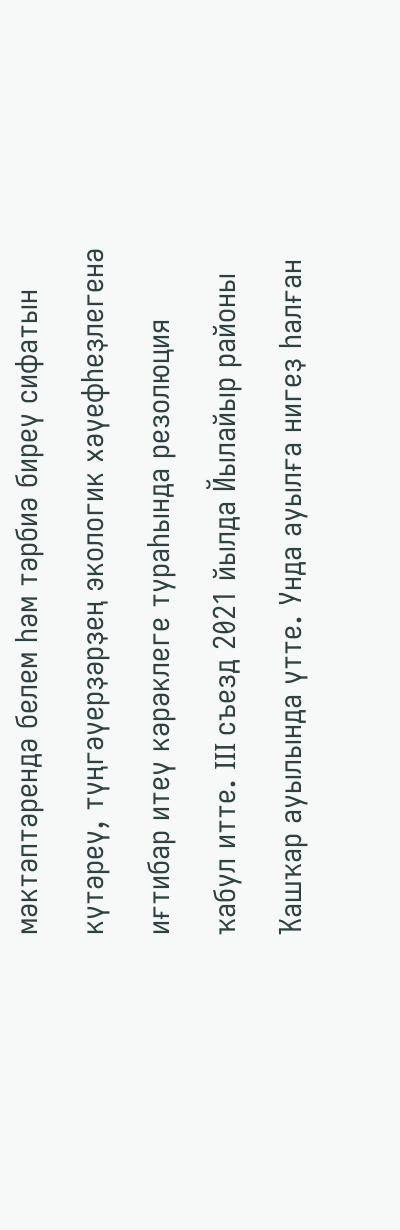мәктәптәрендә белем һәм тәрбиә биреү сифатын күтәреү, түңгәүерҙәрҙең экологик хәүефһеҙлегенә иғтибар итеү кәрәклеге тураһында резолюция ҡабул итте. III съезд 2021 йылда Йылайыр районы Ҡашҡар ауылында үтте. Унда ауылға нигеҙ һалған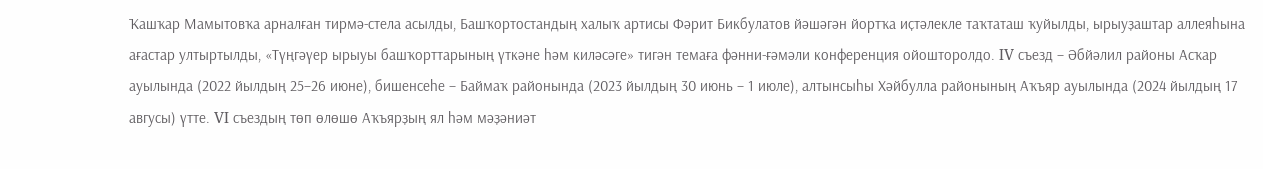Ҡашҡар Мамытовҡа арналған тирмә-стела асылды, Башҡортостандың халыҡ артисы Фәрит Бикбулатов йәшәгән йортҡа иҫтәлекле таҡтаташ ҡуйылды, ырыуҙаштар аллеяһына ағастар ултыртылды, «Түңгәүер ырыуы башҡорттарының үткәне һәм киләсәге» тигән темаға фәнни-ғәмәли конференция ойошторолдо. IV съезд – Әбйәлил районы Асҡар ауылында (2022 йылдың 25–26 июне), бишенсеһе – Баймаҡ районында (2023 йылдың 30 июнь – 1 июле), алтынсыһы Хәйбулла районының Аҡъяр ауылында (2024 йылдың 17 авгусы) үтте. VI съездың төп өлөшө Аҡъярҙың ял һәм мәҙәниәт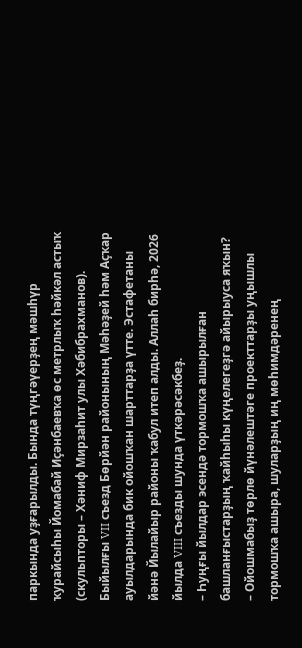паркында уҙғарылды. Бында түңгәүерҙең мәшһүр ҡурайсыһы Йомабай Иҫәнбаевҡа өс метрлыҡ һәйкәл астыҡ (скульпторы – Хәниф Мирзаһит улы Хәбибрахманов). Быйылғы VII съезд Бөрйән районының Мәһәҙей һәм Аҫҡар ауылдарында бик ойошҡан шарттарҙа үтте. Эстафетаны йәнә Йылайыр районы ҡабул итеп алды. Аллаһ бирһә, 2026 йылда VIII съезды шунда үткәрәсәкбеҙ.
– Һуңғы йылдар эсендә тормошҡа ашырылған башланғыстарҙың ҡайһыһы күңелегеҙгә айырыуса яҡын?
– Ойошмабыҙ төрлө йүнәлештәге проекттарҙы уңышлы тормошҡа ашыра, шуларҙың иң мөһимдәренең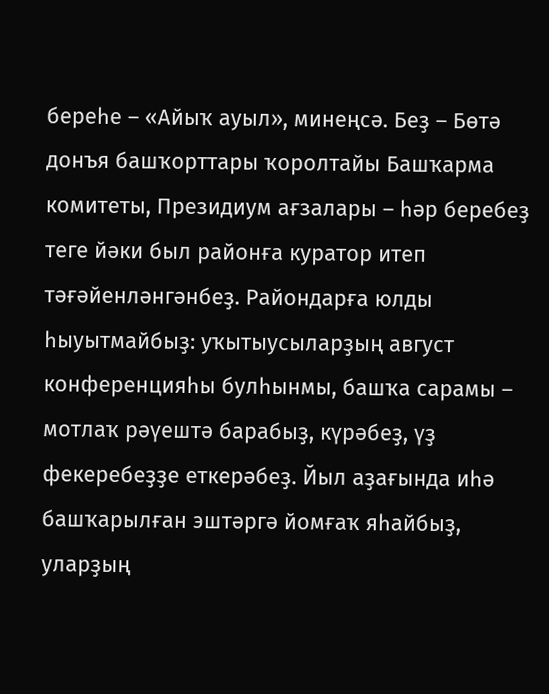береһе – «Айыҡ ауыл», минеңсә. Беҙ – Бөтә донъя башҡорттары ҡоролтайы Башҡарма комитеты, Президиум ағзалары – һәр беребеҙ теге йәки был районға куратор итеп тәғәйенләнгәнбеҙ. Райондарға юлды һыуытмайбыҙ: уҡытыусыларҙың август конференцияһы булһынмы, башҡа сарамы – мотлаҡ рәүештә барабыҙ, күрәбеҙ, үҙ фекеребеҙҙе еткерәбеҙ. Йыл аҙағында иһә башҡарылған эштәргә йомғаҡ яһайбыҙ, уларҙың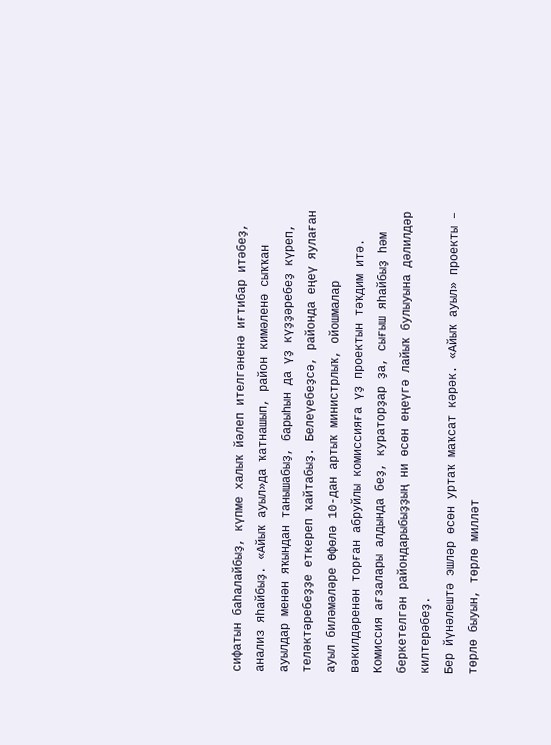сифатын баһалайбыҙ, күпме халыҡ йәлеп ителгәненә иғтибар итәбеҙ, анализ яһайбыҙ. «Айыҡ ауыл»да ҡатнашып, район кимәленә сыҡҡан ауылдар менән яҡындан танышабыҙ, барыһын да үҙ күҙҙәребеҙ күреп, теләктәребеҙҙе еткереп ҡайтабыҙ. Белеүебеҙсә, районда еңеү яулаған ауыл биләмәләре Өфөлә 10-дан артыҡ министрлыҡ, ойошмалар вәкилдәренән торған абруйлы комиссияға үҙ проектын тәҡдим итә. Комиссия ағзалары алдында беҙ, кураторҙар ҙа, сығыш яһайбыҙ һәм беркетелгән райондарыбыҙҙың ни өсөн еңеүгә лайыҡ булыуына дәлилдәр килтерәбеҙ.
Бер йүнәлештә эшләр өсөн уртаҡ маҡсат кәрәк. «Айыҡ ауыл» проекты – төрлө быуын, төрлө милләт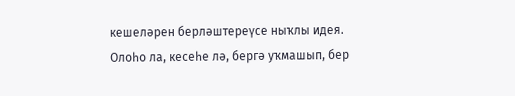кешеләрен берләштереүсе ныҡлы идея. Олоһо ла, кесеһе лә, бергә уҡмашып, бер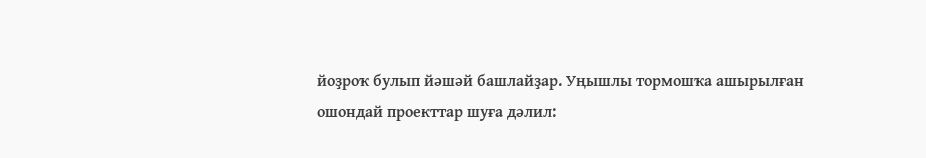йоҙроҡ булып йәшәй башлайҙар. Уңышлы тормошҡа ашырылған ошондай проекттар шуға дәлил: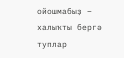ойошмабыҙ – халыҡты бергә туплар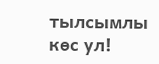тылсымлы көс ул!